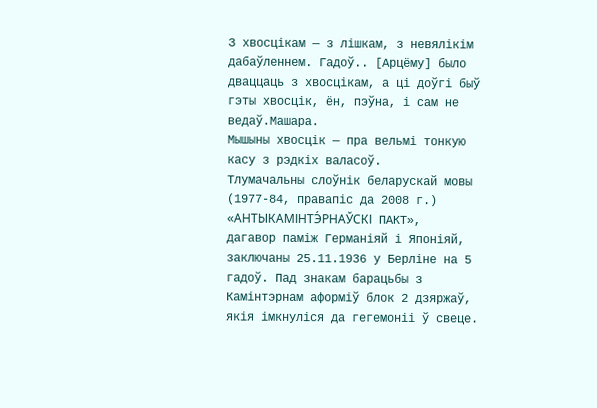З хвосцікам — з лішкам, з невялікім дабаўленнем. Гадоў.. [Арцёму] было дваццаць з хвосцікам, а ці доўгі быў гэты хвосцік, ён, пэўна, і сам не ведаў.Машара.
Мышыны хвосцік — пра вельмі тонкую касу з рэдкіх валасоў.
Тлумачальны слоўнік беларускай мовы (1977-84, правапіс да 2008 г.)
«АНТЫКАМІНТЭ́РНАЎСКІ ПАКТ»,
дагавор паміж Германіяй і Японіяй, заключаны 25.11.1936 у Берліне на 5 гадоў. Пад знакам барацьбы з Камінтэрнам аформіў блок 2 дзяржаў, якія імкнуліся да гегемоніі ў свеце.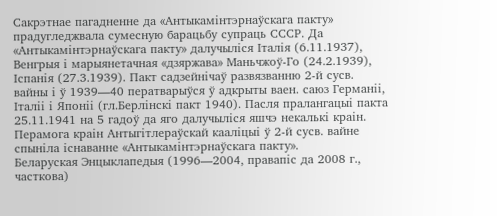Сакрэтнае пагадненне да «Антыкамінтэрнаўскага пакту» прадугледжвала сумесную барацьбу супраць СССР. Да «Антыкамінтэрнаўскага пакту» далучыліся Італія (6.11.1937), Венгрыя і марыянетачная «дзяржава» Маньчжоў-Го (24.2.1939), Іспанія (27.3.1939). Пакт садзейнічаў развязванню 2-й сусв. вайны і ў 1939—40 ператварыўся ў адкрыты ваен. саюз Германіі, Італіі і Японіі (гл.Берлінскі пакт 1940). Пасля пралангацыі пакта 25.11.1941 на 5 гадоў да яго далучыліся яшчэ некалькі краін. Перамога краін Антыгітлераўскай кааліцыі ў 2-й сусв. вайне спыніла існаванне «Антыкамінтэрнаўскага пакту».
Беларуская Энцыклапедыя (1996—2004, правапіс да 2008 г., часткова)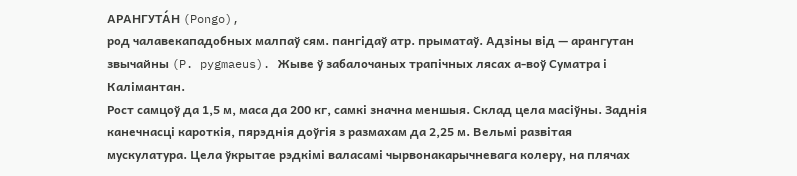АРАНГУТА́Н (Pongo),
род чалавекападобных малпаў сям. пангідаў атр. прыматаў. Адзіны від — арангутан звычайны (P. pygmaeus). Жыве ў забалочаных трапічных лясах а-воў Суматра і Калімантан.
Рост самцоў да 1,5 м, маса да 200 кг, самкі значна меншыя. Склад цела масіўны. Заднія канечнасці кароткія, пярэднія доўгія з размахам да 2,25 м. Вельмі развітая мускулатура. Цела ўкрытае рэдкімі валасамі чырвонакарычневага колеру, на плячах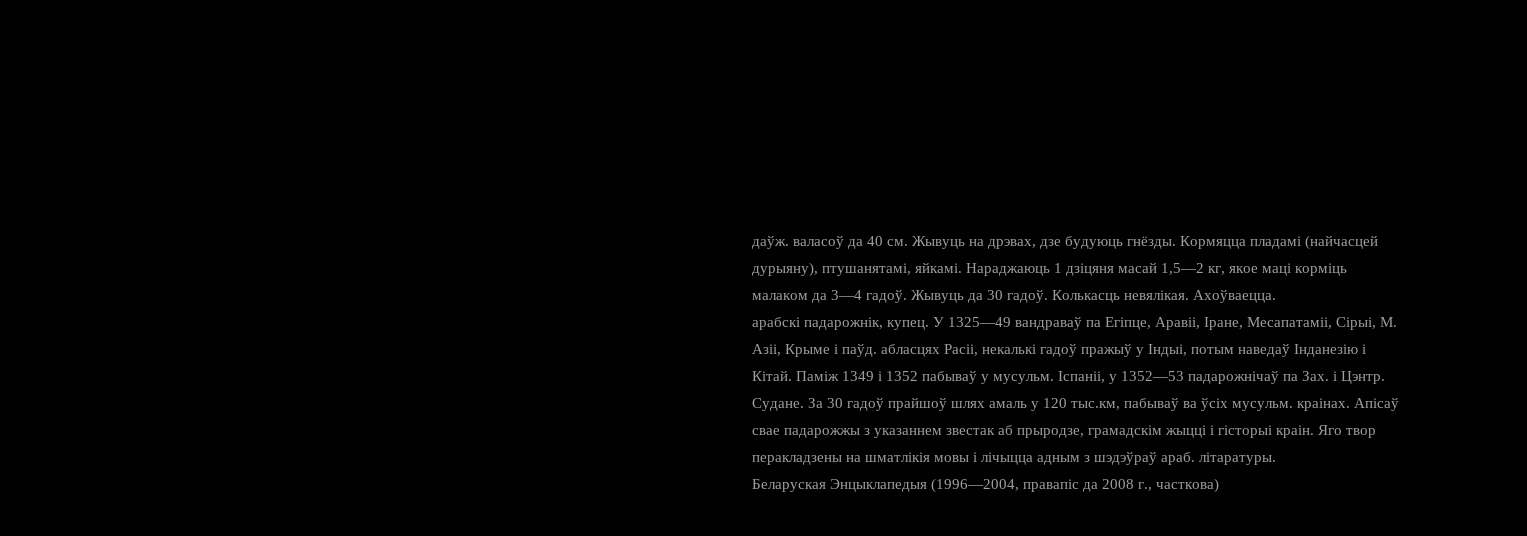даўж. валасоў да 40 см. Жывуць на дрэвах, дзе будуюць гнёзды. Кормяцца пладамі (найчасцей дурыяну), птушанятамі, яйкамі. Нараджаюць 1 дзіцяня масай 1,5—2 кг, якое маці корміць малаком да 3—4 гадоў. Жывуць да 30 гадоў. Колькасць невялікая. Ахоўваецца.
арабскі падарожнік, купец. У 1325—49 вандраваў па Егіпце, Аравіі, Іране, Месапатаміі, Сірыі, М. Азіі, Крыме і паўд. абласцях Расіі, некалькі гадоў пражыў у Індыі, потым наведаў Інданезію і Кітай. Паміж 1349 і 1352 пабываў у мусульм. Іспаніі, у 1352—53 падарожнічаў па Зах. і Цэнтр. Судане. За 30 гадоў прайшоў шлях амаль у 120 тыс.км, пабываў ва ўсіх мусульм. краінах. Апісаў свае падарожжы з указаннем звестак аб прыродзе, грамадскім жыцці і гісторыі краін. Яго твор перакладзены на шматлікія мовы і лічыцца адным з шэдэўраў араб. літаратуры.
Беларуская Энцыклапедыя (1996—2004, правапіс да 2008 г., часткова)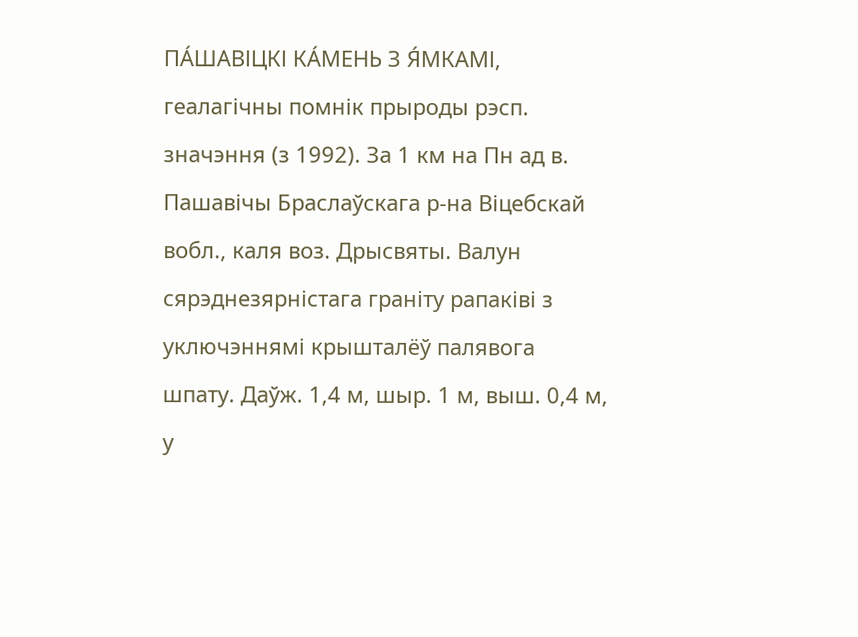ПА́ШАВІЦКІ КА́МЕНЬ З Я́МКАМІ,
геалагічны помнік прыроды рэсп. значэння (з 1992). За 1 км на Пн ад в. Пашавічы Браслаўскага р-на Віцебскай вобл., каля воз. Дрысвяты. Валун сярэднезярністага граніту рапаківі з уключэннямі крышталёў палявога шпату. Даўж. 1,4 м, шыр. 1 м, выш. 0,4 м, у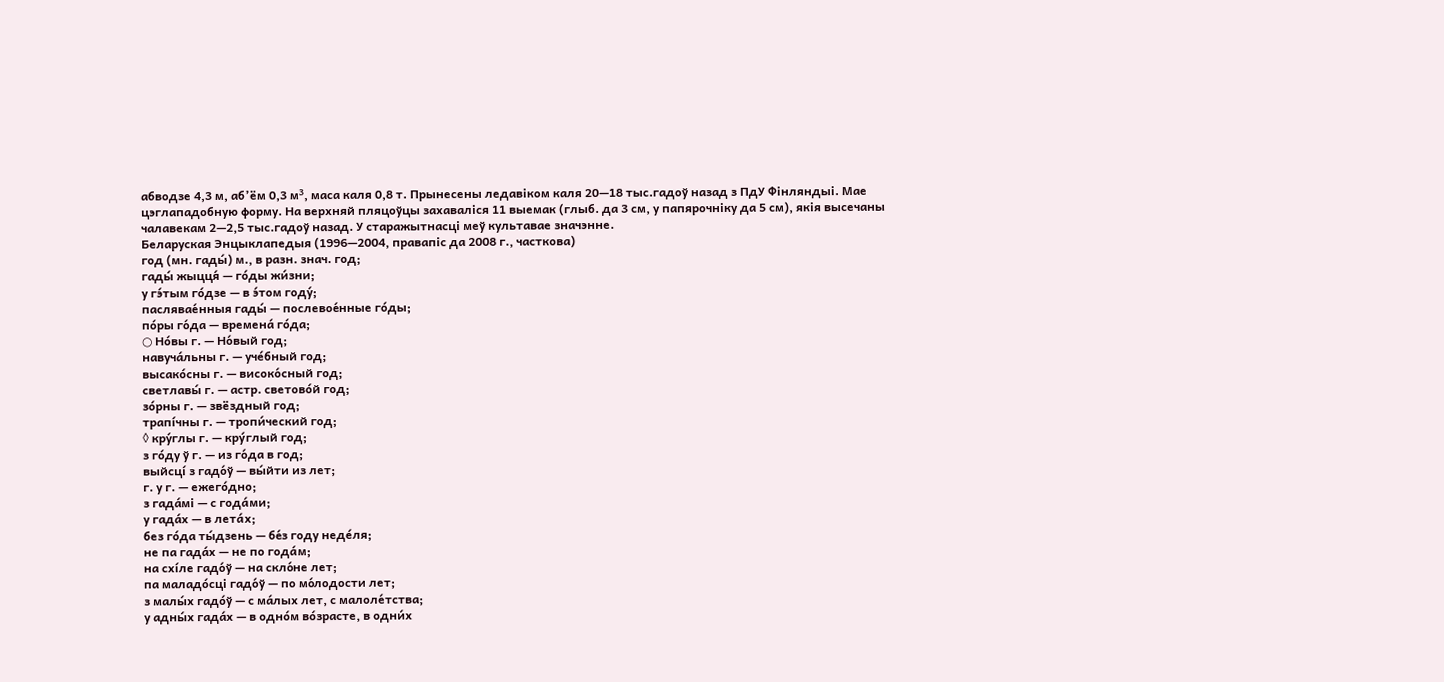абводзе 4,3 м, аб’ём 0,3 м³, маса каля 0,8 т. Прынесены ледавіком каля 20—18 тыс.гадоў назад з ПдУ Фінляндыі. Мае цэглападобную форму. На верхняй пляцоўцы захаваліся 11 выемак (глыб. да 3 см, у папярочніку да 5 см), якія высечаны чалавекам 2—2,5 тыс.гадоў назад. У старажытнасці меў культавае значэнне.
Беларуская Энцыклапедыя (1996—2004, правапіс да 2008 г., часткова)
год (мн. гады́) м., в разн. знач. год;
гады́ жыцця́ — го́ды жи́зни;
у гэ́тым го́дзе — в э́том году́;
паслявае́нныя гады́ — послевое́нные го́ды;
по́ры го́да — времена́ го́да;
○ Но́вы г. — Но́вый год;
навуча́льны г. — уче́бный год;
высако́сны г. — високо́сный год;
светлавы́ г. — астр. светово́й год;
зо́рны г. — звёздный год;
трапі́чны г. — тропи́ческий год;
◊ кру́глы г. — кру́глый год;
з го́ду ў г. — из го́да в год;
выйсці́ з гадо́ў — вы́йти из лет;
г. у г. — ежего́дно;
з гада́мі — с года́ми;
у гада́х — в лета́х;
без го́да ты́дзень — бе́з году неде́ля;
не па гада́х — не по года́м;
на схі́ле гадо́ў — на скло́не лет;
па маладо́сці гадо́ў — по мо́лодости лет;
з малы́х гадо́ў — с ма́лых лет, с малоле́тства;
у адны́х гада́х — в одно́м во́зрасте, в одни́х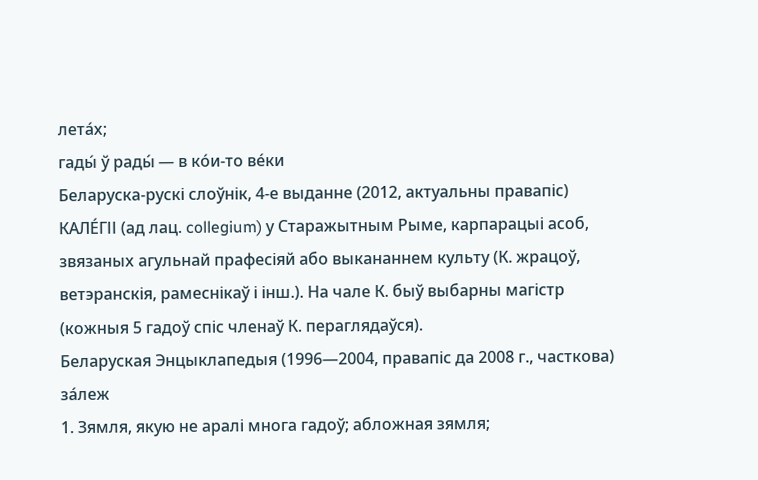лета́х;
гады́ ў рады́ — в ко́и-то ве́ки
Беларуска-рускі слоўнік, 4-е выданне (2012, актуальны правапіс)
КАЛЕ́ГІІ (ад лац. collegium) у Старажытным Рыме, карпарацыі асоб, звязаных агульнай прафесіяй або выкананнем культу (К. жрацоў, ветэранскія, рамеснікаў і інш.). На чале К. быў выбарны магістр (кожныя 5 гадоў спіс членаў К. пераглядаўся).
Беларуская Энцыклапедыя (1996—2004, правапіс да 2008 г., часткова)
за́леж
1. Зямля, якую не аралі многа гадоў; абложная зямля;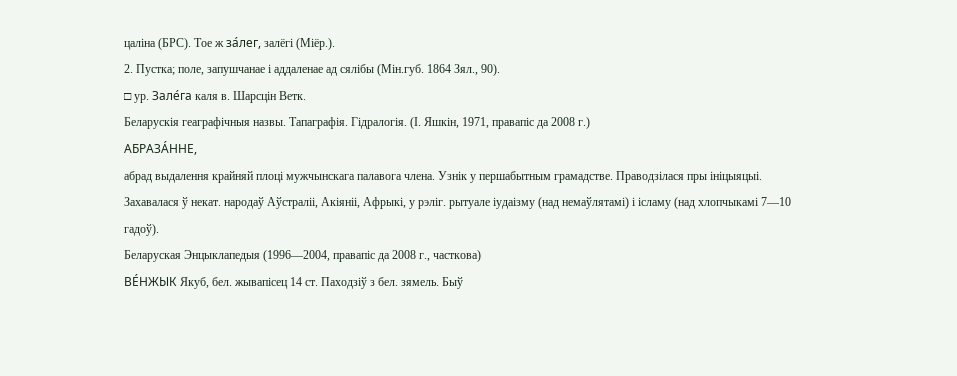цаліна (БРС). Тое ж за́лег, залёгі (Міёр.).
2. Пустка; поле, запушчанае і аддаленае ад сялібы (Мін.губ. 1864 Зял., 90).
□ ур. Зале́га каля в. Шарсцін Ветк.
Беларускія геаграфічныя назвы. Тапаграфія. Гідралогія. (І. Яшкін, 1971, правапіс да 2008 г.)
АБРАЗА́ННЕ,
абрад выдалення крайняй плоці мужчынскага палавога члена. Узнік у першабытным грамадстве. Праводзілася пры ініцыяцыі. Захавалася ў некат. народаў Аўстраліі, Акіяніі, Афрыкі, у рэліг. рытуале іудаізму (над немаўлятамі) і ісламу (над хлопчыкамі 7—10 гадоў).
Беларуская Энцыклапедыя (1996—2004, правапіс да 2008 г., часткова)
ВЕ́НЖЫК Якуб, бел. жывапісец 14 ст. Паходзіў з бел. зямель. Быў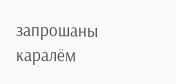запрошаны каралём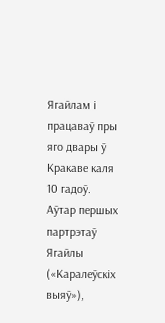Ягайлам і працаваў пры яго двары ў Кракаве каля 10 гадоў. Аўтар першых партрэтаў Ягайлы («Каралеўскіх выяў»),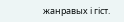жанравых і гіст.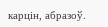карцін, абразоў.